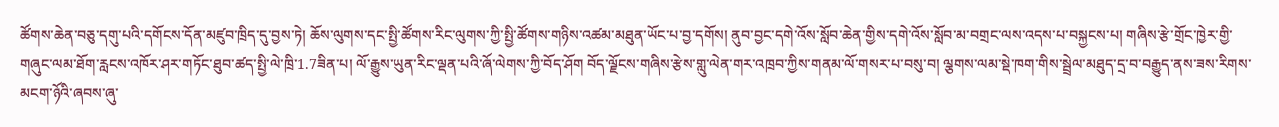ཚོགས་ཆེན་བཅུ་དགུ་པའི་དགོངས་དོན་མཛུབ་ཁྲིད་དུ་བྱས་ཏེ། ཆོས་ལུགས་དང་སྤྱི་ཚོགས་རིང་ལུགས་ཀྱི་སྤྱི་ཚོགས་གཉིས་འཚམ་མཐུན་ཡོང་པ་བྱ་དགོས། ནུབ་བྱང་དགེ་འོས་སློབ་ཆེན་གྱིས་དགེ་འོས་སློབ་མ་བགྲང་ལས་འདས་པ་བསྐྱངས་པ། གཞིས་རྩེ་གྲོང་ཁྱེར་གྱི་གཞུང་ལམ་ཐོག་རླངས་འཁོར་ཤར་གཏོང་ཐུབ་ཚད་སྤྱི་ལེ་ཁྲི་1.7ཟིན་པ། ལོ་རྒྱུས་ཡུན་རིང་ལྡན་པའི་ཞོ་ལེགས་ཀྱི་བོད་ཤོག བོད་ལྗོངས་གཞིས་རྩེས་གླུ་ལེན་གར་འཁྲབ་ཀྱིས་གནམ་ལོ་གསར་པ་བསུ་བ། ལྕགས་ལམ་སྡེ་ཁག་གིས་སྦྲེལ་མཐུད་དྲ་བ་བརྒྱུད་ནས་ཟས་རིགས་མངག་ཉོའི་ཞབས་ཞུ་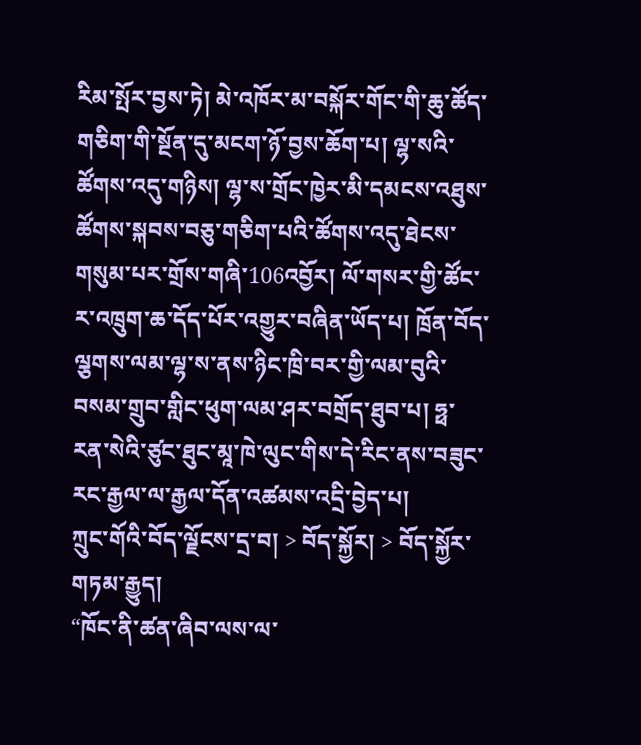རིམ་སྤོར་བྱས་ཏེ། མེ་འཁོར་མ་བསྐོར་གོང་གི་ཆུ་ཚོད་གཅིག་གི་སྔོན་དུ་མངག་ཉོ་བྱས་ཆོག་པ། ལྷ་སའི་ཚོགས་འདུ་གཉིས། ལྷ་ས་གྲོང་ཁྱེར་མི་དམངས་འཐུས་ཚོགས་སྐབས་བཅུ་གཅིག་པའི་ཚོགས་འདུ་ཐེངས་གསུམ་པར་གྲོས་གཞི་106འབྱོར། ལོ་གསར་གྱི་ཚོང་ར་འཁྲུག་ཆ་དོད་པོར་འགྱུར་བཞིན་ཡོད་པ། ཁྲོན་བོད་ལྕགས་ལམ་ལྷ་ས་ནས་ཉིང་ཁྲི་བར་གྱི་ལམ་བུའི་བསམ་གྲུབ་གླིང་ཕུག་ལམ་ཤར་བགྲོད་ཐུབ་པ། ཧྥ་རན་སེའི་ཙུང་ཐུང་མཱ་ཁེ་ལུང་གིས་དེ་རིང་ནས་བཟུང་རང་རྒྱལ་ལ་རྒྱལ་དོན་འཚམས་འདྲི་བྱེད་པ།
ཀྲུང་གོའི་བོད་ལྗོངས་དྲ་བ། > བོད་སྐྱོར། > བོད་སྐྱོར་གཏམ་རྒྱུད།
“ཁོང་ནི་ཚན་ཞིབ་ལས་ལ་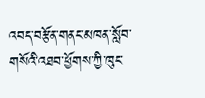འབད་བརྩོན་གནང་མཁན་སློབ་གསོའི་འཐབ་ཕྱོགས་ཀྱི་ཁུང་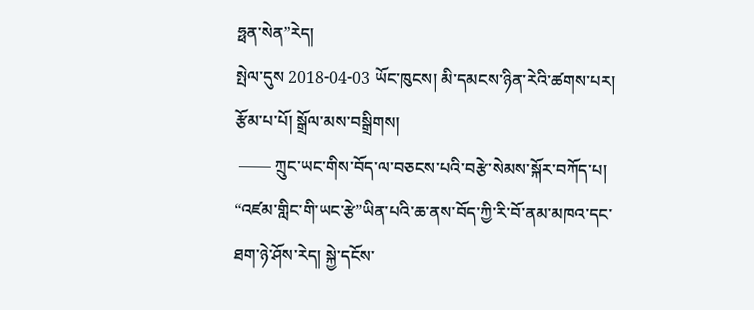ཧྥན་སེན”རེད།
སྤེལ་དུས 2018-04-03 ཡོང་ཁུངས། མི་དམངས་ཉིན་རེའི་ཚགས་པར། རྩོམ་པ་པོ། སྒྲོལ་མས་བསྒྲིགས།
 —— ཀྲུང་ཡང་གིས་བོད་ལ་བཅངས་པའི་བརྩེ་སེམས་སྐོར་བཀོད་པ།
“འཛམ་གླིང་གི་ཡང་རྩེ”ཡིན་པའི་ཆ་ནས་བོད་ཀྱི་རི་བོ་ནམ་མཁའ་དང་ཐག་ཉེ་ཤོས་རེད། སྐྱེ་དངོས་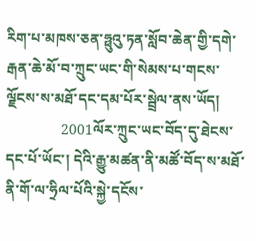རིག་པ་མཁས་ཅན་ཧྥུའུ་ཏན་སློབ་ཆེན་གྱི་དགེ་རྒན་ཆེ་མོ་བ་ཀྲུང་ཡང་གི་སེམས་པ་གངས་ལྗོངས་ས་མཐོ་དང་དམ་པོར་སྦྲེལ་ནས་ཡོད།
               2001ལོར་ཀྲུང་ཡང་བོད་དུ་ཐེངས་དང་པོ་ཡོང་། དེའི་རྒྱུ་མཚན་ནི་མཚོ་བོད་ས་མཐོ་ནི་གོ་ལ་ཧྲིལ་པོའི་སྐྱེ་དངོས་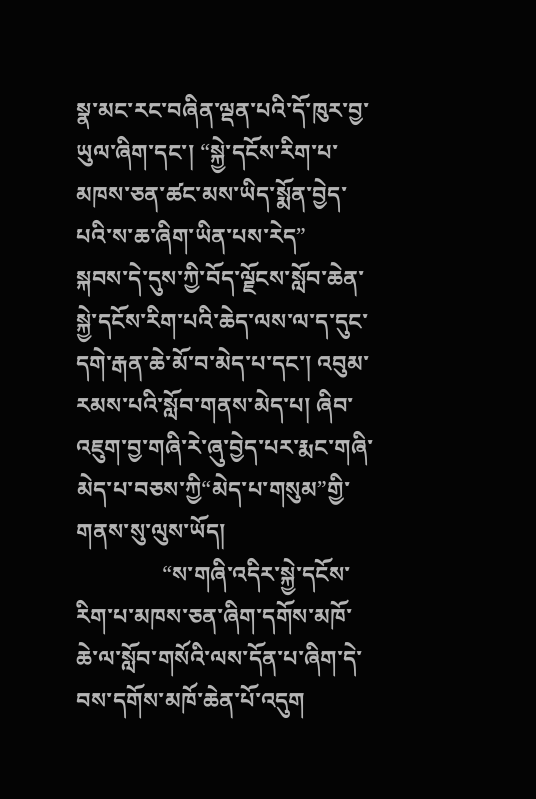སྣ་མང་རང་བཞིན་ལྡན་པའི་དོ་ཁུར་བྱ་ཡུལ་ཞིག་དང་། “སྐྱེ་དངོས་རིག་པ་མཁས་ཅན་ཚང་མས་ཡིད་སྨོན་བྱེད་པའི་ས་ཆ་ཞིག་ཡིན་པས་རེད”
སྐབས་དེ་དུས་ཀྱི་བོད་ལྗོངས་སློབ་ཆེན་སྐྱེ་དངོས་རིག་པའི་ཆེད་ལས་ལ་ད་དུང་དགེ་རྒན་ཆེ་མོ་བ་མེད་པ་དང་། འབུམ་རམས་པའི་སློབ་གནས་མེད་པ། ཞིབ་འཇུག་བྱ་གཞི་རེ་ཞུ་བྱེད་པར་རྨང་གཞི་མེད་པ་བཅས་ཀྱི“མེད་པ་གསུམ”གྱི་གནས་སུ་ལུས་ཡོད།
               “ས་གཞི་འདིར་སྐྱེ་དངོས་རིག་པ་མཁས་ཅན་ཞིག་དགོས་མཁོ་ཆེ་ལ་སློབ་གསོའི་ལས་དོན་པ་ཞིག་དེ་བས་དགོས་མཁོ་ཆེན་པོ་འདུག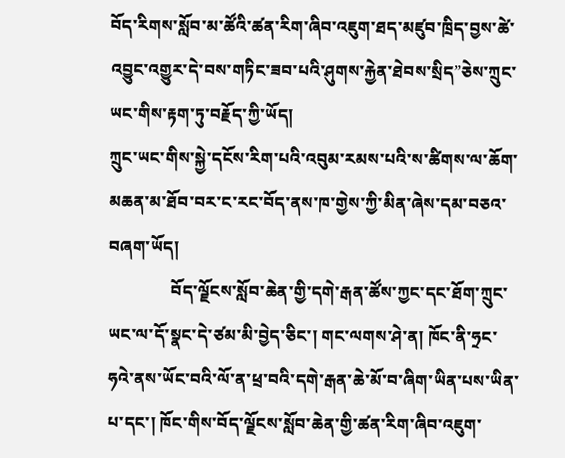བོད་རིགས་སློབ་མ་ཚོའི་ཚན་རིག་ཞིབ་འཇུག་ཐད་མཛུབ་ཁྲིད་བྱས་ཚེ་འབྱུང་འགྱུར་དེ་བས་གཏིང་ཟབ་པའི་ཤུགས་རྐྱེན་ཐེབས་སྲིད”ཅེས་ཀྲུང་ཡང་གིས་རྟག་ཏུ་བརྗོད་ཀྱི་ཡོད།
ཀྲུང་ཡང་གིས་སྐྱེ་དངོས་རིག་པའི་འབུམ་རམས་པའི་ས་ཚིགས་ལ་ཆོག་མཆན་མ་ཐོབ་བར་ང་རང་བོད་ནས་ཁ་གྱེས་ཀྱི་མིན་ཞེས་དམ་བཅའ་བཞག་ཡོད།
               བོད་ལྗོངས་སློབ་ཆེན་གྱི་དགེ་རྒན་ཚོས་ཀྱང་དང་ཐོག་ཀྲུང་ཡང་ལ་དོ་སྣང་དེ་ཙམ་མི་བྱེད་ཅིང་། གང་ལགས་ཤེ་ན། ཁོང་ནི་ཧྲང་ཧའེ་ནས་ཡོང་བའི་ལོ་ན་ཕྲ་བའི་དགེ་རྒན་ཆེ་མོ་བ་ཞིག་ཡིན་པས་ཡིན་པ་དང་། ཁོང་གིས་བོད་ལྗོངས་སློབ་ཆེན་གྱི་ཚན་རིག་ཞིབ་འཇུག་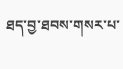ཐད་བྱ་ཐབས་གསར་པ་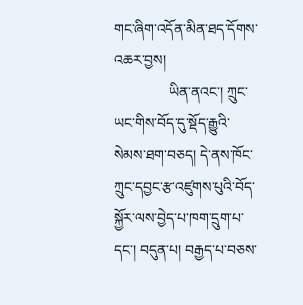གང་ཞིག་འདོན་མིན་ཐད་དོགས་འཆར་བྱས།
               ཡིན་ནའང་། ཀྲུང་ཡང་གིས་བོད་དུ་སྡོད་རྒྱུའི་སེམས་ཐག་བཅད། དེ་ནས་ཁོང་ཀྲུང་དབྱང་རྩ་འཛུགས་པུའི་བོད་སྐྱོར་ལས་བྱེད་པ་ཁག་དྲུག་པ་དང་། བདུན་པ། བརྒྱད་པ་བཅས་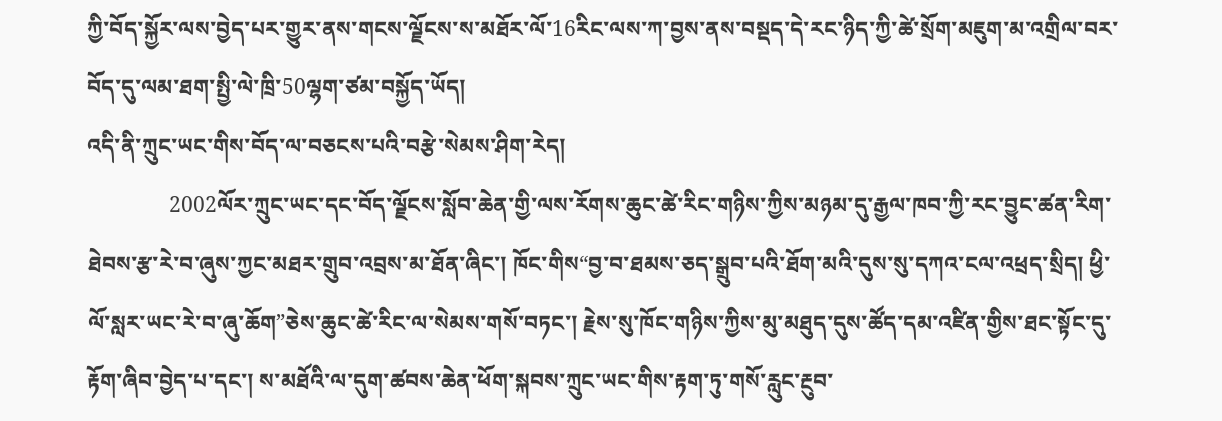ཀྱི་བོད་སྐྱོར་ལས་བྱེད་པར་གྱུར་ནས་གངས་ལྗོངས་ས་མཐོར་ལོ་16རིང་ལས་ཀ་བྱས་ནས་བསྡད་དེ་རང་ཉིད་ཀྱི་ཚེ་སྲོག་མཇུག་མ་འགྲིལ་བར་བོད་དུ་ལམ་ཐག་སྤྱི་ལེ་ཁྲི་50ལྷག་ཙམ་བསྐྱོད་ཡོད།
འདི་ནི་ཀྲུང་ཡང་གིས་བོད་ལ་བཅངས་པའི་བརྩེ་སེམས་ཤིག་རེད།
               2002ལོར་ཀྲུང་ཡང་དང་བོད་ལྗོངས་སློབ་ཆེན་གྱི་ལས་རོགས་ཆུང་ཚེ་རིང་གཉིས་ཀྱིས་མཉམ་དུ་རྒྱལ་ཁབ་ཀྱི་རང་བྱུང་ཚན་རིག་ཐེབས་རྩ་རེ་བ་ཞུས་ཀྱང་མཐར་གྲུབ་འབྲས་མ་ཐོན་ཞིང་། ཁོང་གིས“བྱ་བ་ཐམས་ཅད་སྒྲུབ་པའི་ཐོག་མའི་དུས་སུ་དཀའ་ངལ་འཕྲད་སྲིད། ཕྱི་ལོ་སླར་ཡང་རེ་བ་ཞུ་ཆོག”ཅེས་ཆུང་ཚེ་རིང་ལ་སེམས་གསོ་བཏང་། རྗེས་སུ་ཁོང་གཉིས་ཀྱིས་མུ་མཐུད་དུས་ཚོད་དམ་འཛིན་གྱིས་ཐང་སྟོང་དུ་རྟོག་ཞིབ་བྱེད་པ་དང་། ས་མཐོའི་ལ་དུག་ཚབས་ཆེན་ཕོག་སྐབས་ཀྲུང་ཡང་གིས་རྟག་ཏུ་གསོ་རླུང་རྔུབ་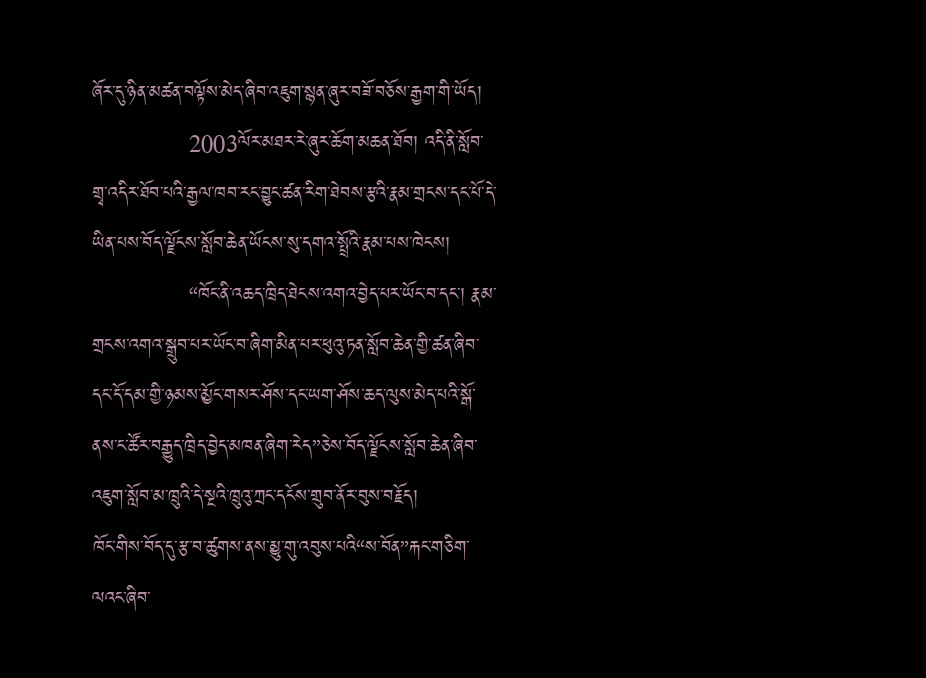ཞོར་དུ་ཉིན་མཚན་བལྟོས་མེད་ཞིབ་འཇུག་སྙན་ཞུར་བཟོ་བཅོས་རྒྱག་གི་ཡོད།
               2003ལོར་མཐར་རེ་ཞུར་ཆོག་མཆན་ཐོབ། འདི་ནི་སློབ་གྲྭ་འདིར་ཐོབ་པའི་རྒྱལ་ཁབ་རང་བྱུང་ཚན་རིག་ཐེབས་རྩའི་རྣམ་གྲངས་དང་པོ་དེ་ཡིན་པས་བོད་ལྗོངས་སློབ་ཆེན་ཡོངས་སུ་དགའ་སྤྲོའི་རྣམ་པས་ཁེངས།
               “ཁོང་ནི་འཆད་ཁྲིད་ཐེངས་འགའ་བྱེད་པར་ཡོང་བ་དང་། རྣམ་གྲངས་འགའ་སྒྲུབ་པར་ཡོང་བ་ཞིག་མིན་པར་ཕུའུ་ཏན་སློབ་ཆེན་གྱི་ཚན་ཞིབ་དང་དོ་དམ་གྱི་ཉམས་མྱོང་གསར་ཤོས་དང་ཡག་ཤོས་ཆད་ལུས་མེད་པའི་སྒོ་ནས་ང་ཚོར་བརྒྱུད་ཁྲིད་བྱེད་མཁན་ཞིག་རེད”ཅེས་བོད་ལྗོངས་སློབ་ཆེན་ཞིབ་འཇུག་སློབ་མ་ཁྲུའི་དེ་སྔའི་ཁྲུའུ་ཀྲང་དངོས་གྲུབ་ནོར་བུས་བརྗོད།
ཁོང་གིས་བོད་དུ་རྩ་བ་ཚུགས་ནས་མྱུ་གུ་འབུས་པའི“ས་བོན”རྐང་གཅིག་ལའང་ཞིབ་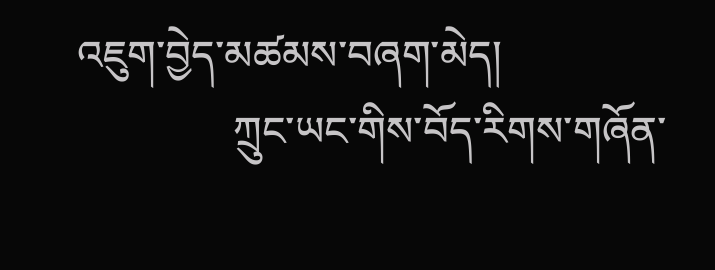འཇུག་བྱེད་མཚམས་བཞག་མེད།
               ཀྲུང་ཡང་གིས་བོད་རིགས་གཞོན་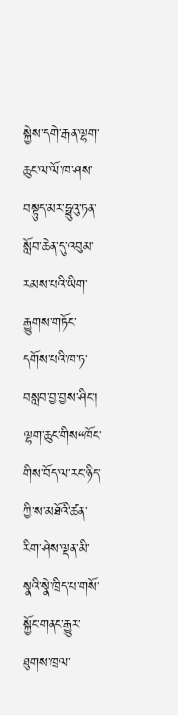སྐྱེས་དགེ་རྒན་ལྷག་ཆུང་ལ་ལོ་ཁ་ཤས་བསྟུད་མར་ཧྥུའུ་ཏན་སློབ་ཆེན་དུ་འབུམ་རམས་པའི་ཡིག་རྒྱུགས་གཏོང་དགོས་པའི་ཁ་ཏ་བསླབ་བྱ་བྱས་ཤིང་། ལྷག་ཆུང་གིས“ཁོང་གིས་བོད་ལ་རང་ཉིད་ཀྱི་ས་མཐོའི་ཚན་རིག་ཤེས་ལྡན་མི་སྣའི་སྣེ་ཁྲིད་པ་གསོ་སྐྱོང་གནང་རྒྱུར་ཐུགས་ཁྲལ་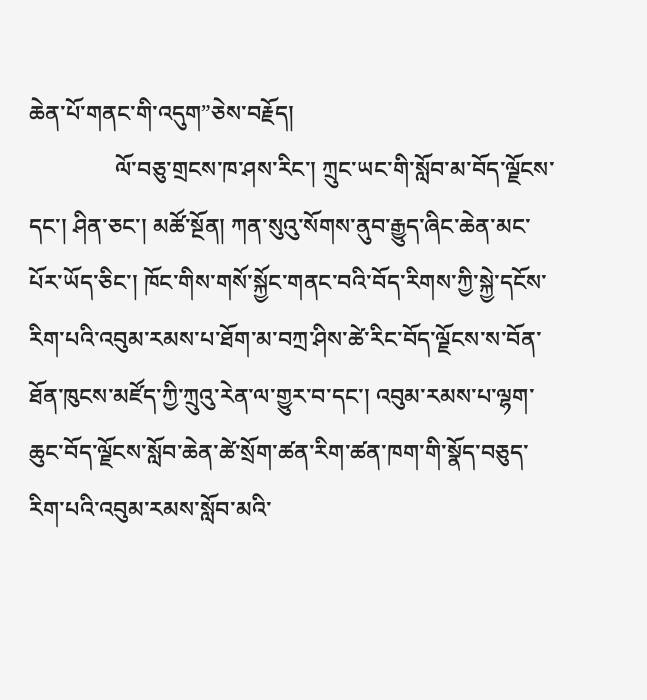ཆེན་པོ་གནང་གི་འདུག”ཅེས་བརྗོད།
               ལོ་བཅུ་གྲངས་ཁ་ཤས་རིང་། ཀྲུང་ཡང་གི་སློབ་མ་བོད་ལྗོངས་དང་། ཤིན་ཅང་། མཚོ་སྔོན། ཀན་སུའུ་སོགས་ནུབ་རྒྱུད་ཞིང་ཆེན་མང་པོར་ཡོད་ཅིང་། ཁོང་གིས་གསོ་སྐྱོང་གནང་བའི་བོད་རིགས་ཀྱི་སྐྱེ་དངོས་རིག་པའི་འབུམ་རམས་པ་ཐོག་མ་བཀྲ་ཤིས་ཚེ་རིང་བོད་ལྗོངས་ས་བོན་ཐོན་ཁུངས་མཛོད་ཀྱི་ཀྲུའུ་རེན་ལ་གྱུར་བ་དང་། འབུམ་རམས་པ་ལྷག་ཆུང་བོད་ལྗོངས་སློབ་ཆེན་ཚེ་སྲོག་ཚན་རིག་ཚན་ཁག་གི་སྣོད་བཅུད་རིག་པའི་འབུམ་རམས་སློབ་མའི་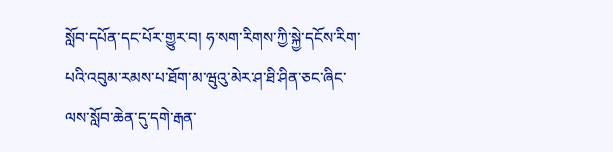སློབ་དཔོན་དང་པོར་གྱུར་བ། ཧ་སག་རིགས་ཀྱི་སྐྱེ་དངོས་རིག་པའི་འབུམ་རམས་པ་ཐོག་མ་ཝུའུ་མེར་ཤ་ཐི་ཤིན་ཅང་ཞིང་ལས་སློབ་ཆེན་དུ་དགེ་རྒན་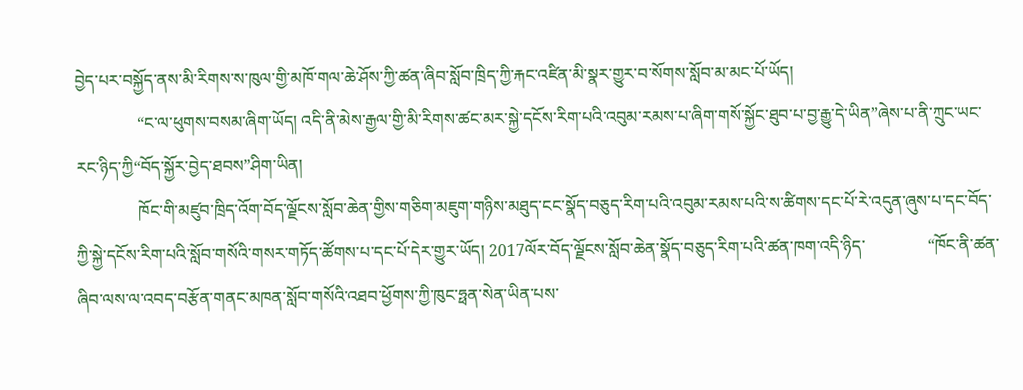བྱེད་པར་བསྐྱོད་ནས་མི་རིགས་ས་ཁུལ་གྱི་མཁོ་གལ་ཆེ་ཤོས་ཀྱི་ཚན་ཞིབ་སློབ་ཁྲིད་ཀྱི་རྐང་འཛིན་མི་སྣར་གྱུར་བ་སོགས་སློབ་མ་མང་པོ་ཡོད།
               “ང་ལ་ཕུགས་བསམ་ཞིག་ཡོད། འདི་ནི་མེས་རྒྱལ་གྱི་མི་རིགས་ཚང་མར་སྐྱེ་དངོས་རིག་པའི་འབུམ་རམས་པ་ཞིག་གསོ་སྐྱོང་ཐུབ་པ་བྱ་རྒྱུ་དེ་ཡིན”ཞེས་པ་ནི་ཀྲུང་ཡང་རང་ཉིད་ཀྱི“བོད་སྐྱོར་བྱེད་ཐབས”ཤིག་ཡིན།
               ཁོང་གི་མཛུབ་ཁྲིད་འོག་བོད་ལྗོངས་སློབ་ཆེན་གྱིས་གཅིག་མཇུག་གཉིས་མཐུད་ངང་སྣོད་བཅུད་རིག་པའི་འབུམ་རམས་པའི་ས་ཚིགས་དང་པོ་རེ་འདུན་ཞུས་པ་དང་བོད་ཀྱི་སྐྱེ་དངོས་རིག་པའི་སློབ་གསོའི་གསར་གཏོད་ཚོགས་པ་དང་པོ་དེར་གྱུར་ཡོད། 2017ལོར་བོད་ལྗོངས་སློབ་ཆེན་སྣོད་བཅུད་རིག་པའི་ཚན་ཁག་འདི་ཉིད་               “ཁོང་ནི་ཚན་ཞིབ་ལས་ལ་འབད་བརྩོན་གནང་མཁན་སློབ་གསོའི་འཐབ་ཕྱོགས་ཀྱི་ཁུང་ཧྥན་སེན་ཡིན་པས་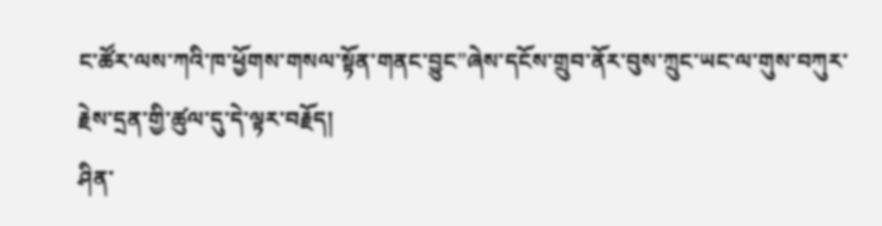ང་ཚོར་ལས་ཀའི་ཁ་ཕྱོགས་གསལ་སྟོན་གནང་བྱུང”ཞེས་དངོས་གྲུབ་ནོར་བུས་ཀྲུང་ཡང་ལ་གུས་བཀུར་རྗེས་དྲན་གྱི་ཚུལ་དུ་དེ་ལྟར་བརྗོད།
ཤིན་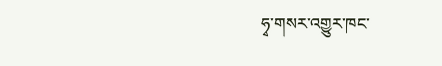ཧྭ་གསར་འགྱུར་ཁང་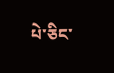པེ་ཅིང་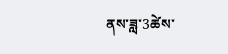ནས་ཟླ་3ཚེས་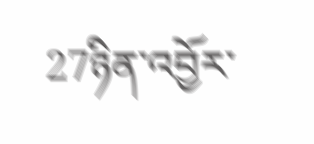27ཉིན་འབྱོར་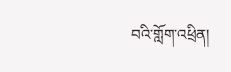བའི་གློག་འཕྲིན།